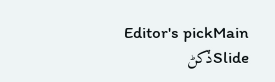Editor's pickMain Slideڏکڻ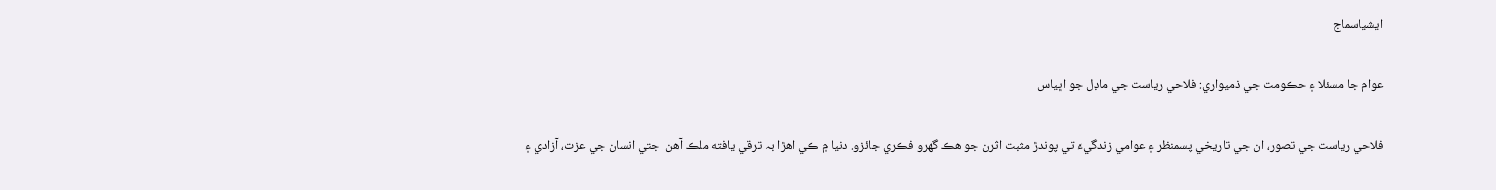ايشياسماج

عوام جا مسئلا ۽ حڪومت جي ذميواري: فلاحي رياست جي ماڊل جو اڀياس

فلاحي رياست جي تصور، ان جي تاريخي پسمنظر ۽ عوامي زندگيءَ تي پوندڙ مثبت اثرن جو هڪ گهرو فڪري جائزو. دنيا ۾ ڪي اھڙا بہ ترقي يافته ملڪ آھن  جتي انسان جي عزت، آزادي ۽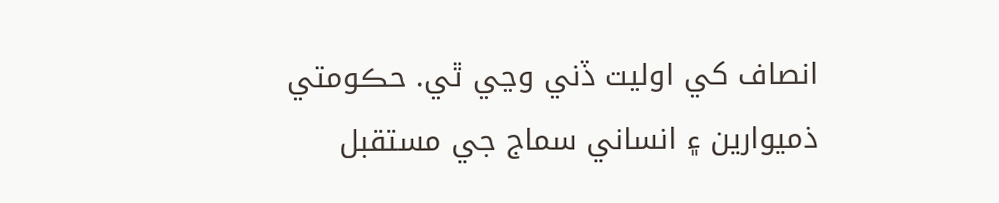انصاف کي اوليت ڏني وڃي ٿي. حڪومتي ذميوارين ۽ انساني سماج جي مستقبل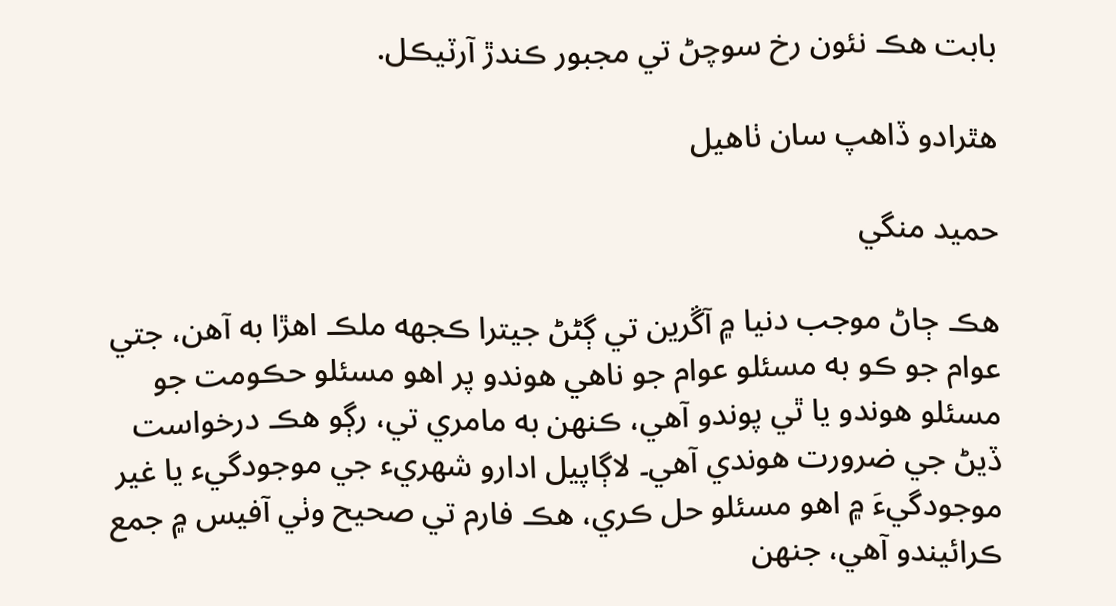بابت هڪ نئون رخ سوچڻ تي مجبور ڪندڙ آرٽيڪل.

ھٿرادو ڏاھپ سان ٺاھيل

حميد منگي

هڪ ڄاڻ موجب دنيا ۾ آڱرين تي ڳڻڻ جيترا ڪجهه ملڪ اهڙا به آهن، جتي عوام جو ڪو به مسئلو عوام جو ناهي هوندو پر اهو مسئلو حڪومت جو مسئلو هوندو يا ٿي پوندو آهي، ڪنهن به مامري تي، رڳو هڪ درخواست ڏيڻ جي ضرورت هوندي آهي۔ لاڳاپيل ادارو شهريء جي موجودگيء يا غير موجودگيءَ ۾ اهو مسئلو حل ڪري، هڪ فارم تي صحيح وٺي آفيس ۾ جمع ڪرائيندو آهي، جنهن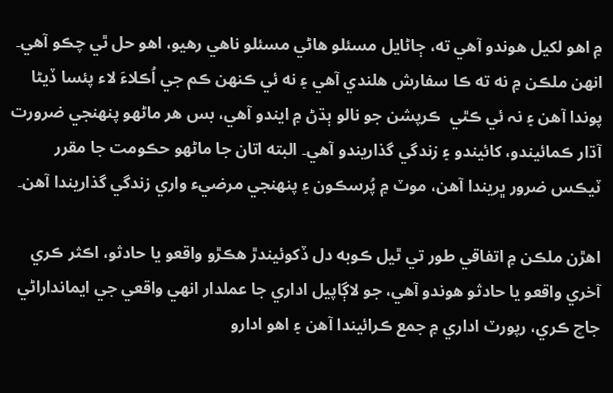۾ اهو لکيل هوندو آهي ته، ڄاڻايل مسئلو هاڻي مسئلو ناهي رهيو، اهو حل ٿي چڪو آهي۔ انهن ملڪن ۾ نه ته ڪا سفارش هلندي آهي ۽ نه ئي ڪنهن ڪم جي اُڪلاءَ لاء پئسا ڏيڻا پوندا آهن ۽ نہ ئي ڪٿي  ڪرپشن جو نالو ٻڌڻ ۾ ايندو آهي، بس هر ماڻهو پنهنجي ضرورت آڌار ڪمائيندو، کائيندو ۽ زندگي گذاريندو آهي۔ البته اتان جا ماڻهو حڪومت جا مقرر ٽيڪس ضرور ڀريندا آهن، موٽ ۾ پُرسڪون ۽ پنهنجي مرضيء واري زندگي گذاريندا آهن۔

اهڙن ملڪن ۾ اتفاقي طور تي ٿيل ڪوبه دل ڏکوئيندڙ هڪڙو واقعو يا حادثو، اڪثر ڪري آخري واقعو يا حادثو هوندو آهي، جو لاڳاپيل اداري جا عملدار انهي واقعي جي ايمانداراڻي جاچ ڪري، رپورٽ اداري ۾ جمع ڪرائيندا آهن ۽ اهو ادارو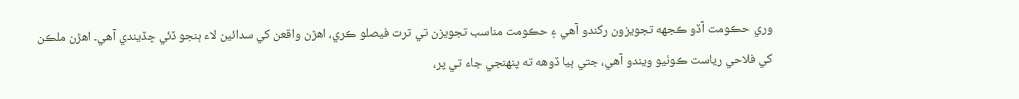وري حڪومت آڏو ڪجهه تجويزون رکندو آهي ۽ حڪومت مناسب تجويزن تي ترت فيصلو ڪري، اهڙن واقعن کي سدائين لاء ٻنجو ڏئي ڇڏيندي آهي۔ اهڙن ملڪن کي فلاحي رياست ڪوٺيو ويندو آهي، جتي ٻيا ڏوهه ته پنهنجي جاء تي پر،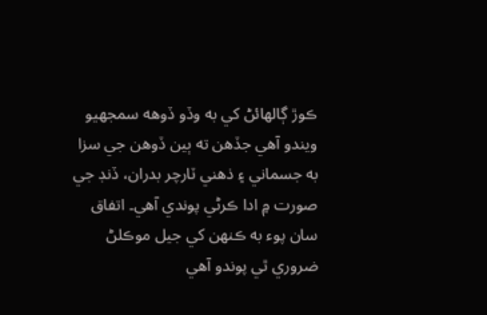ڪوڙ ڳالهائڻ کي به وڏو ڏوهه سمجهيو ويندو آهي جڏهن ته ٻين ڏوهن جي سزا به جسماني ۽ ذهني ٽارچر بدران، ڏنڊ جي صورت ۾ ادا ڪرڻي پوندي آهي۔ اتفاق سان پوء به ڪنهن کي جيل موڪلڻ ضروري ٿي پوندو آهي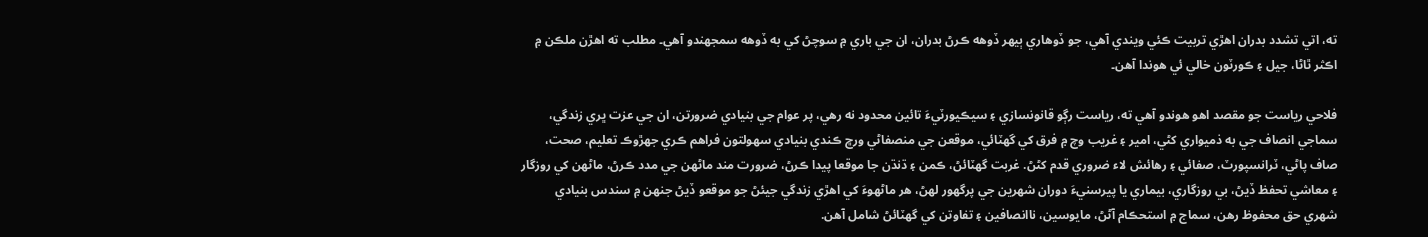ته، اتي تشدد بدران اهڙي تربيت ڪئي ويندي آهي، جو ڏوهاري ٻيهر ڏوهه ڪرڻ بدران، ان جي باري ۾ سوچڻ کي به ڏوهه سمجهندو آهي۔ مطلب ته اهڙن ملڪن ۾ اڪثر ٿاڻا، جيل ۽ ڪورٽون خالي ئي هوندا آهن۔

فلاحي رياست جو مقصد اهو هوندو آهي ته، رياست رڳو قانونسازي ۽ سيڪيورٽيءَ تائين محدود نه رهي، پر عوام جي بنيادي ضرورتن، ان جي عزت ڀري زندگي، سماجي انصاف جي به ذميواري کڻي، امير ۽ غريب وچ ۾ فرق کي گهٽائي، موقعن جي منصفاڻي ورڇ ڪندي بنيادي سهولتون فراهم ڪري جهڙوڪ تعليم، صحت، صاف پاڻي، ٽرانسپورٽ، صفائي ۽ رهائش لاء ضروري قدم کڻڻ. غربت گهٽائڻ، ڪمن ۽ ڌنڌن جا موقعا پيدا ڪرڻ، ضرورت مند ماڻهن جي مدد ڪرڻ، ماڻهن کي روزگار ۽ معاشي تحفظ ڏيڻ، بي روزگاري، بيماري يا پيرسنيءَ دوران شهرين جي پرگهور لهڻ، هر ماڻهوءَ کي اهڙي زندگي جيئڻ جو موقعو ڏيڻ جنهن ۾ سندس بنيادي شهري حق محفوظ رهن، سماج ۾ استحڪام آڻڻ، مايوسين، ناانصافين ۽ تفاوتن کي گهٽائڻ شامل آهن.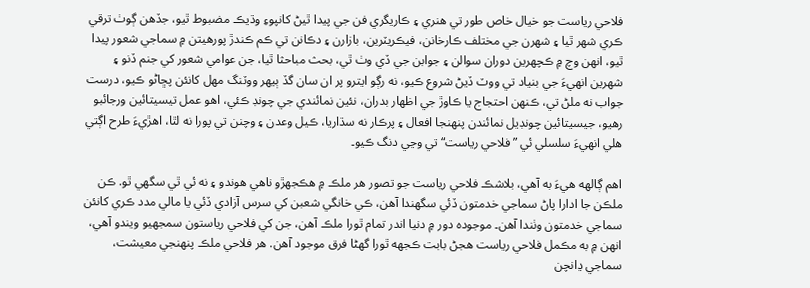فلاحي رياست جو خيال خاص طور تي هنري ۽ ڪاريگري فن جي پيدا ٿيڻ کانپوءِ وڌيڪ مضبوط ٿيو، جڏهن ڳوٺ ترقي ڪري شهر ٿيا ۽ شهرن جي مختلف ڪارخانن، فيڪريٽرين، بازارن ۽ دڪانن تي ڪم ڪندڙ پورهيتن ۾ سماجي شعور پيدا ٿيو، انهن وچ ۾ ڪچهرين دوران سوالن ۽ جوابن جي ڏي وٺ ٿي، بحث مباحثا ٿيا، جن عوامي شعور کي جنم ڏنو ۽ شهرين انهيءَ جي بنياد تي ووٽ ڏيڻ شروع ڪيو، نه رڳو ايترو پر ان سان گڏ ٻيهر ووٽنگ مهل کانئن پڇاڻو ڪيو، درست جواب نه ملڻ تي، ڪنهن احتجاج يا ڪاوڙ جي اظهار بدران، نئين نمائندي جي چونڊ ڪئي، اهو عمل تيسيتائين ورجائبو رهيو، جيسيتائين چونڊيل نمائندن پنهنجا افعال ۽ پرڪار نه سڌاريا، ڪيل وعدن ۽ وچنن تي پورا نه لٿا، اهڙيءَ طرح اڳتي هلي انهيءَ سلسلي ئي ”فلاحي رياست“ تي وڃي دنگ ڪيو۔

اهم ڳالهه هيءَ به آهي، بلاشڪ فلاحي رياست جو تصور هر ملڪ ۾ هڪجهڙو ناهي هوندو ۽ نه ئي ٿي سگهي ٿو. ڪن ملڪن جا ادارا پاڻ سماجي خدمتون ڏئي سگهندا آهن، ڪي خانگي شعبن کي سرس آزادي ڏئي يا مالي مدد ڪري کانئن سماجي خدمتون وٺندا آهن۔ موجوده دور ۾ دنيا اندر تمام ٿورا ملڪ آهن، جن کي فلاحي رياستون سمجهيو ويندو آهي، انهن ۾ به مڪمل فلاحي رياست هجڻ بابت ڪجهه ٿورا گهڻا فرق موجود آهن. هر فلاحي ملڪ پنهنجي معيشت، سماجي ڍانچن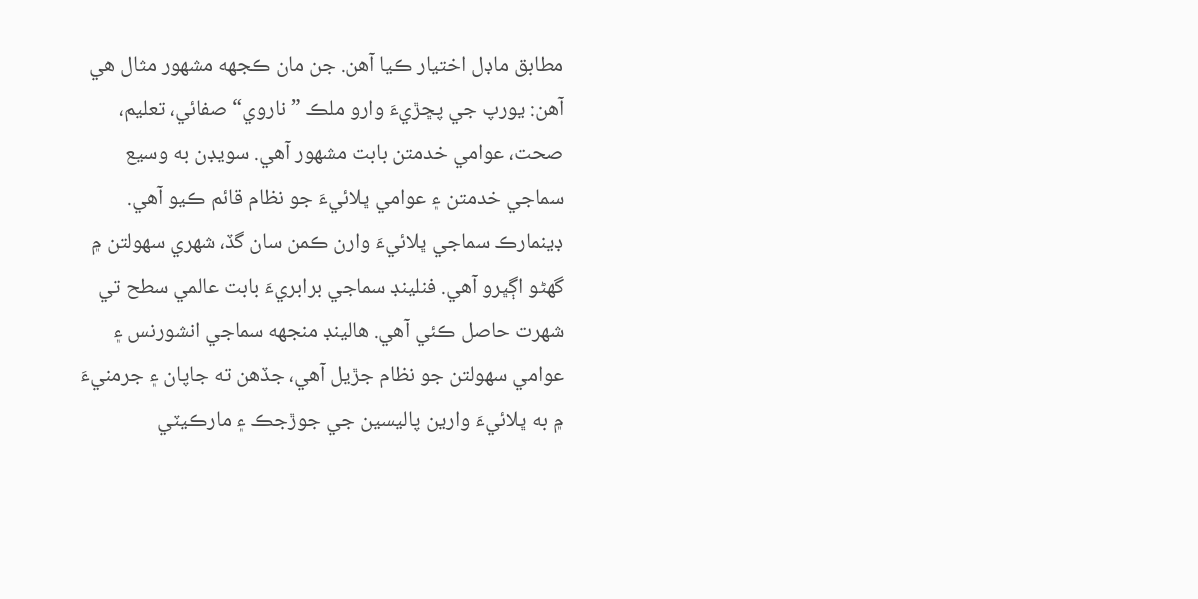مطابق ماڊل اختيار ڪيا آهن. جن مان ڪجهه مشهور مثال هي آهن: يورپ جي پڇڙيءَ وارو ملڪ ”ناروي“ صفائي، تعليم، صحت، عوامي خدمتن بابت مشهور آهي. سويڊن به وسيع سماجي خدمتن ۽ عوامي ڀلائيءَ جو نظام قائم ڪيو آهي. ڊينمارڪ سماجي ڀلائيءَ وارن ڪمن سان گڏ، شهري سهولتن ۾ گهڻو اڳڀرو آهي. فنلينڊ سماجي برابريءَ بابت عالمي سطح تي شهرت حاصل ڪئي آهي. هالينڊ منجهه سماجي انشورنس ۽ عوامي سهولتن جو نظام جڙيل آهي، جڏهن ته جاپان ۽ جرمنيءَ ۾ به ڀلائيءَ وارين پاليسين جي جوڙجڪ ۽ مارڪيٽي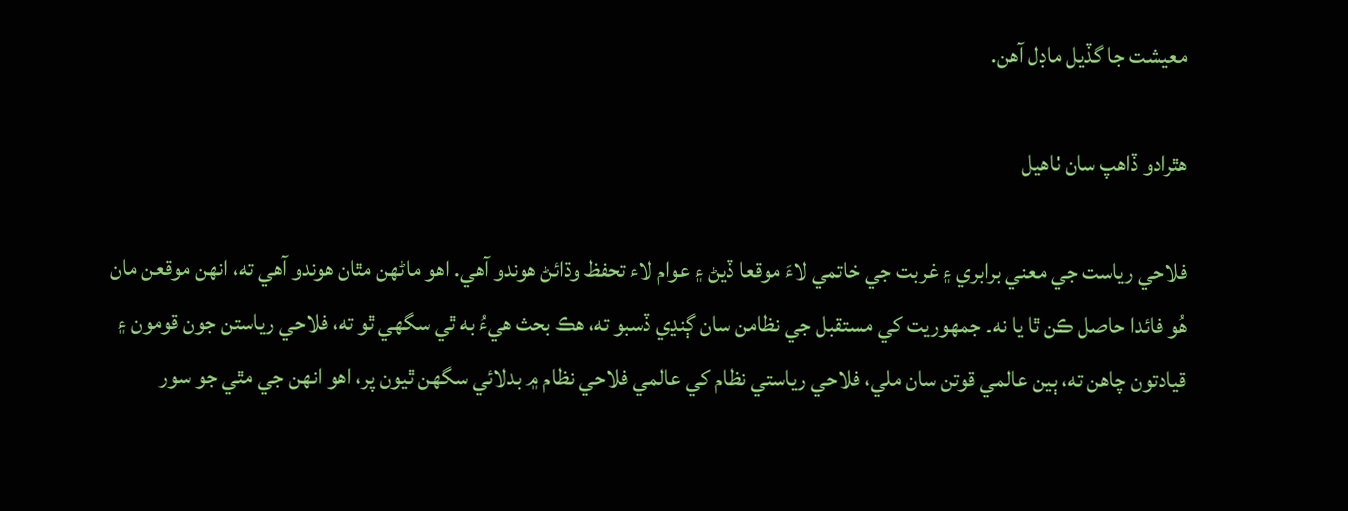معيشت جا گڏيل ماڊل آهن.

ھٿرادو ڏاھپ سان ٺاھيل

فلاحي رياست جي معني برابري ۽ غربت جي خاتمي لاءَ موقعا ڏيڻ ۽ عوام لاء تحفظ وڌائڻ هوندو آهي. اهو ماڻهن مٿان هوندو آهي ته، انهن موقعن مان هُو فائدا حاصل ڪن ٿا يا نه۔ جمهوريت کي مستقبل جي نظامن سان ڳنڍي ڏسبو ته، هڪ بحث هيءُ به ٿي سگهي ٿو ته، فلاحي رياستن جون قومون ۽ قيادتون چاهن ته، ٻين عالمي قوتن سان ملي، فلاحي رياستي نظام کي عالمي فلاحي نظام ۾ بدلائي سگهن ٿيون پر، اهو انهن جي مٿي جو سور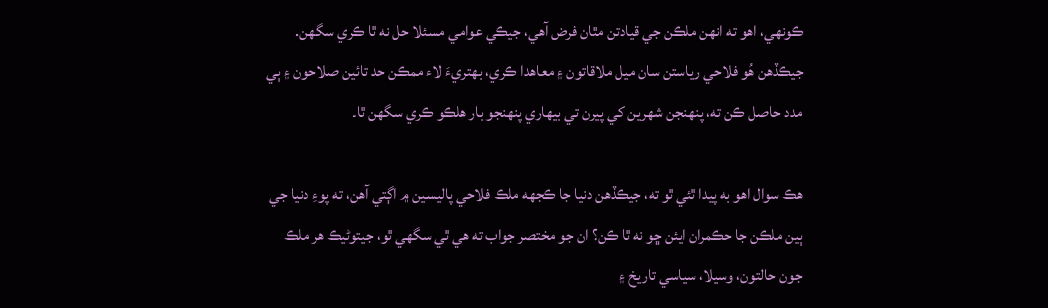ڪونهي، اهو ته انهن ملڪن جي قيادتن مٿان فرض آهي، جيڪي عوامي مسئلا حل نه ٿا ڪري سگهن.  جيڪڏهن هُو فلاحي رياستن سان ميل ملاقاتون ۽ معاهدا ڪري، بهتريءَ لاء ممڪن حد تائين صلاحون ۽ ٻي مدد حاصل ڪن ته، پنهنجن شهرين کي پيرن تي بيهاري پنهنجو بار هلڪو ڪري سگهن ٿا۔

هڪ سوال اهو به پيدا ٿئي ٿو ته، جيڪڏهن دنيا جا ڪجهه ملڪ فلاحي پاليسين ۾ اڳتي آهن، ته پوءِ دنيا جي ٻين ملڪن جا حڪمران ايئن ڇو نه ٿا ڪن؟ ان جو مختصر جواب ته هي ٿي سگهي ٿو، جيتوڻيڪ هر ملڪ جون حالتون، وسيلا، سياسي تاريخ ۽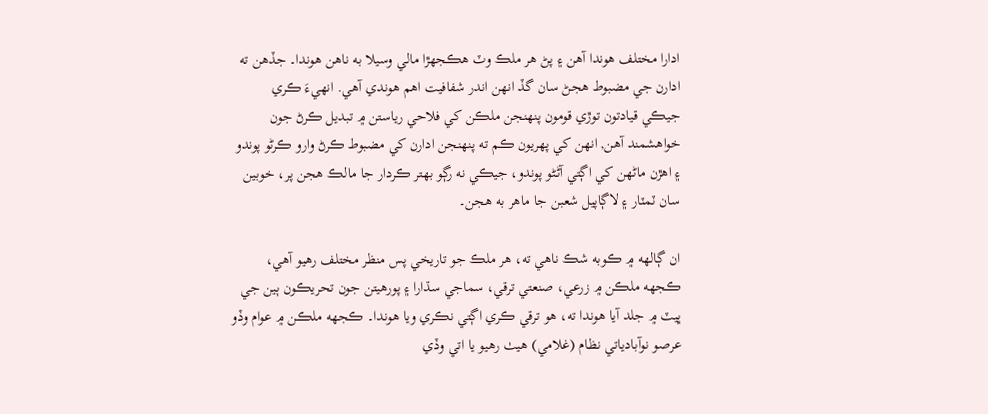ادارا مختلف هوندا آهن ۽ پڻ هر ملڪ وٽ هڪجهڙا مالي وسيلا به ناهن هوندا۔ جڏهن ته ادارن جي مضبوط هجڻ سان گڏ انهن اندر شفافيت اهم هوندي آهي. انهيءَ ڪري جيڪي قيادتون توڙي قومون پنهنجن ملڪن کي فلاحي رياستن ۾ تبديل ڪرڻ جون خواهشمند آهن, انهن کي پهريون ڪم ته پنهنجن ادارن کي مضبوط ڪرڻ وارو ڪرڻو پوندو ۽ اهڙن ماڻهن کي اڳتي آڻڻو پوندو، جيڪي نه رڳو بهتر ڪردار جا مالڪ هجن پر، خوبين سان ٽمٽار ۽ لاڳاپيل شعبن جا ماهر به هجن۔

ان ڳالهه ۾ ڪوبه شڪ ناهي ته، هر ملڪ جو تاريخي پس منظر مختلف رهيو آهي، ڪجهه ملڪن ۾ زرعي، صنعتي ترقي، سماجي سڌارا ۽ پورهيتن جون تحريڪون ٻين جي ڀيٽ ۾ جلد آيا هوندا ته، هو ترقي ڪري اڳتي نڪري ويا هوندا۔ ڪجهه ملڪن ۾ عوام وڏو عرصو نوآبادياتي نظام (غلامي) هيٺ رهيو يا اتي وڏي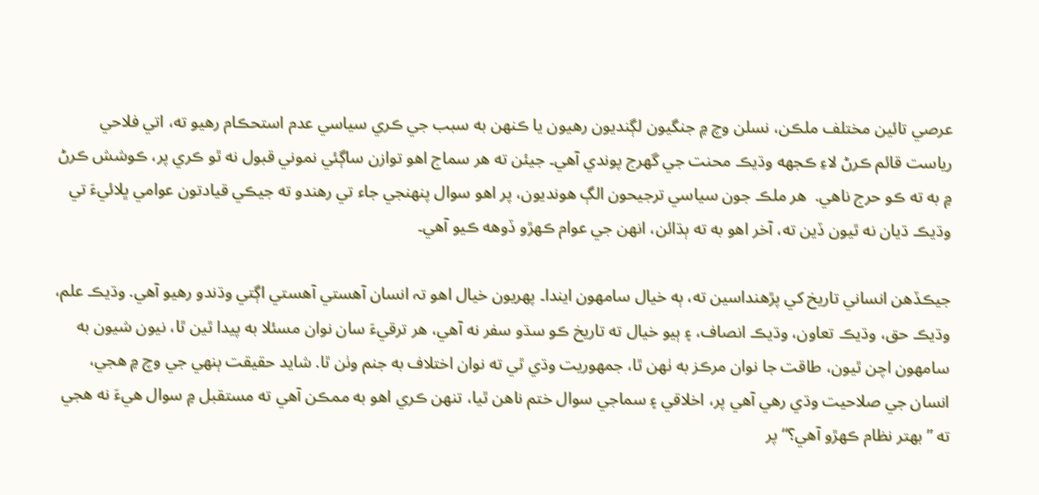عرصي تائين مختلف ملڪن، نسلن وچ ۾ جنگيون لڳنديون رهيون يا ڪنهن به سبب جي ڪري سياسي عدم استحڪام رهيو ته، اتي فلاحي رياست قائم ڪرڻ لاءِ ڪجهه وڌيڪ محنت جي گهرج پوندي آهي۔ جيئن ته هر سماج اهو توازن ساڳئي نموني قبول نه ٿو ڪري پر، ڪوشش ڪرڻ ۾ به ته ڪو حرج ناهي.  هر ملڪ جون سياسي ترجيحون الڳ هونديون، پر اهو سوال پنهنجي جاء تي رهندو ته جيڪي قيادتون عوامي ڀلائيءَ تي وڌيڪ ڌيان نه ٿيون ڏين ته، آخر اهو به ته ٻڌائن، انهن جي عوام ڪهڙو ڏوهه ڪيو آهي۔

جيڪڏهن انساني تاريخ کي پڙهنداسين ته، ٻه خيال سامهون ايندا۔ پهريون خيال اھو تہ انسان آهستي آهستي اڳتي وڌندو رهيو آهي. وڌيڪ علم، وڌيڪ حق، وڌيڪ تعاون، وڌيڪ انصاف، ۽ ٻيو خيال ته تاريخ ڪو سڌو سفر نه آهي، هر ترقيءَ سان نوان مسئلا به پيدا ٿين ٿا، نيون شيون به سامهون اچن ٿيون، طاقت جا نوان مرڪز به ٺهن ٿا، جمهوريت وڌي ٿي ته نوان اختلاف به جنم وٺن ٿا. شايد حقيقت ٻنهي جي وچ ۾ هجي، انسان جي صلاحيت وڌي رهي آهي پر، اخلاقي ۽ سماجي سوال ختم ناهن ٿيا، تنهن ڪري اهو به ممڪن آهي ته مستقبل ۾ سوال هيءَ نه هجي ته ”بهتر نظام ڪهڙو آهي؟“ پر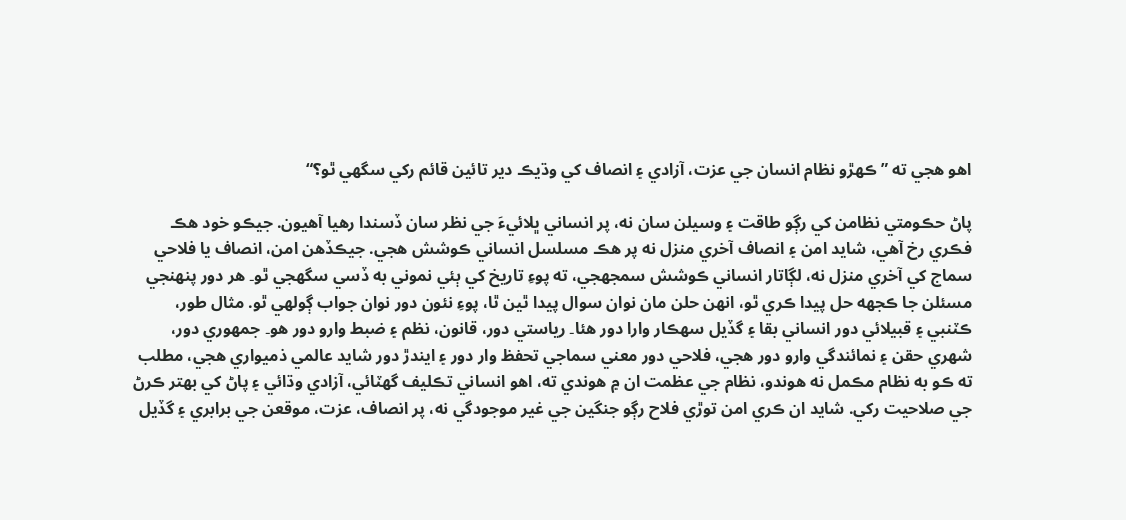اهو هجي ته ”ڪهڙو نظام انسان جي عزت، آزادي ۽ انصاف کي وڌيڪ دير تائين قائم رکي سگهي ٿو؟“

پاڻ حڪومتي نظامن کي رڳو طاقت ۽ وسيلن سان نه، پر انساني ڀلائيءَ جي نظر سان ڏسندا رهيا آهيون. جيڪو خود هڪ فڪري رخ آهي، شايد امن ۽ انصاف آخري منزل نه پر هڪ مسلسل انساني ڪوشش هجي. جيڪڏهن امن، انصاف يا فلاحي سماج کي آخري منزل نه، لڳاتار انساني ڪوشش سمجهجي، ته پوءِ تاريخ کي ٻئي نموني به ڏسي سگهجي ٿو۔ هر دور پنهنجي مسئلن جا ڪجهه حل پيدا ڪري ٿو، انهن حلن مان نوان سوال پيدا ٿين ٿا، پوءِ نئون دور نوان جواب ڳولهي ٿو. مثال طور، ڪٽنبي ۽ قبيلائي دور انساني بقا ۽ گڏيل سهڪار وارا دور هئا۔ رياستي دور، قانون، نظم ۽ ضبط وارو دور هو۔ جمهوري دور، شهري حقن ۽ نمائندگي وارو دور هجي، فلاحي دور معني سماجي تحفظ وار دور ۽ ايندڙ دور شايد عالمي ذميواري هجي، مطلب ته ڪو به نظام مڪمل نه هوندو، نظام جي عظمت ان ۾ هوندي ته، اهو انساني تڪليف گهٽائي، آزادي وڌائي ۽ پاڻ کي بهتر ڪرڻ جي صلاحيت رکي. شايد ان ڪري امن توڙي فلاح رڳو جنگين جي غير موجودگي نه، پر انصاف، عزت، موقعن جي برابري ۽ گڏيل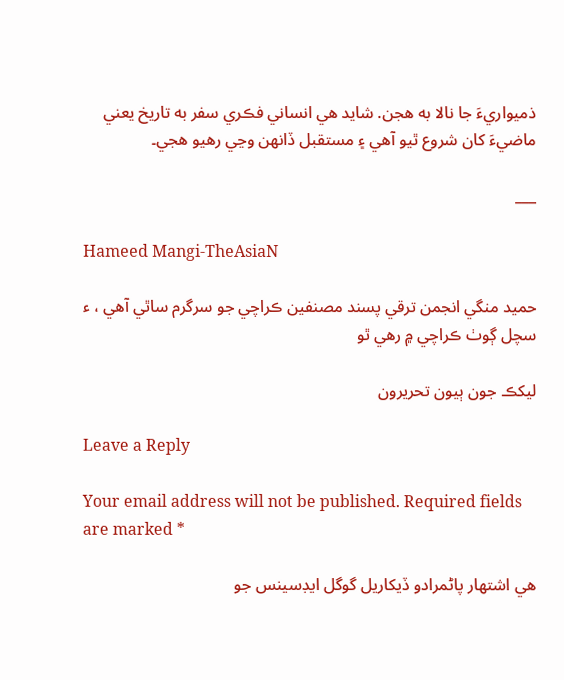ذميواريءَ جا نالا به هجن. شايد هي انساني فڪري سفر به تاريخ يعني ماضيءَ کان شروع ٿيو آهي ۽ مستقبل ڏانهن وڃي رهيو هجي۔

___

Hameed Mangi-TheAsiaN

حميد منگي انجمن ترقي پسند مصنفين ڪراچي جو سرگرم ساٿي آهي ، ء سچل ڳوٺ ڪراچي ۾ رھي ٿو

ليکڪ جون ٻيون تحريرون

Leave a Reply

Your email address will not be published. Required fields are marked *

هي اشتهار پاڻمرادو ڏيکاريل گوگل ايڊسينس جو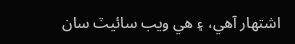اشتهار آهي، ۽ هي ويب سائيٽ سان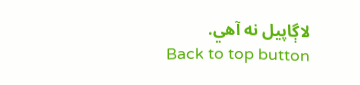لاڳاپيل نه آهي.
Back to top button